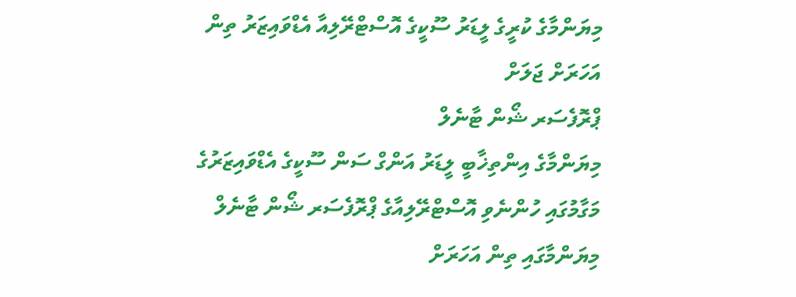މިޔަންމާގެ ކުރީގެ ލީޑަރު ސޫކީގެ އޮސްޓްރޭލިއާ އެޑްވައިޒަރު ތިން އަހަރަށް ޖަލަށް
ޕްރޮފެސަރ ޝޯން ޓާނެލް
މިޔަންމާގެ އިންތިޚާބީ ލީޑަރު އަންގް ސަން ސޫކީގެ އެޑްވައިޒަރުގެ މަގާމުގައި ހުންނެވި އޮސްޓްރޭލިއާގެ ޕްރޮފެސަރ ޝޯން ޓާނެލް މިޔަންމާގައި ތިން އަހަރަށް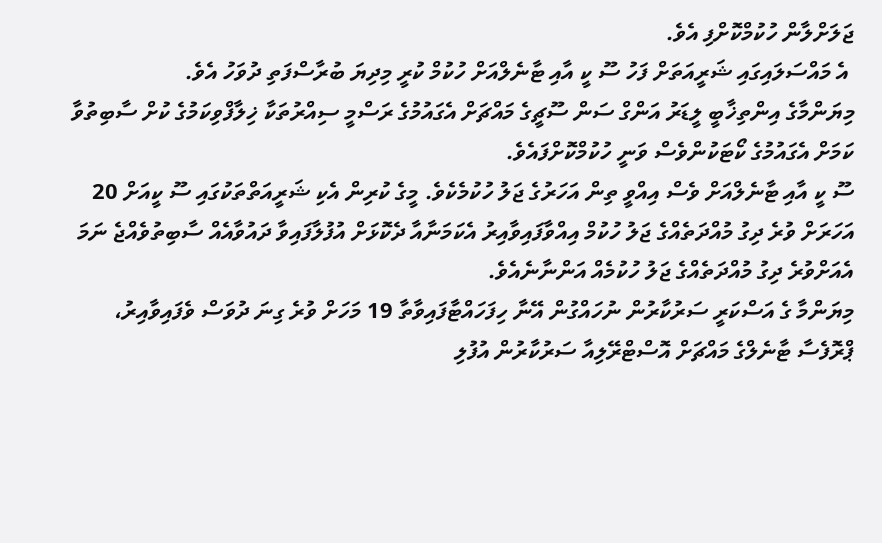ޖަލަށްލާން ހުކުމްކޮށްފި އެވެ.
 އެ މައްސަލައިގައި ޝަރީއަތަށް ފަހު ސޫ ކީ އާއި ޓާނެލްއަށް ހުކުމް ކުރީ މިދިޔަ ބުރާސްފަތި ދުވަހު އެވެ.
މިޔަންމާގެ އިންތިޚާބީ ލީޑަރު އަންގް ސަން ސޫޗީގެ މައްޗަށް އެގައުމުގެ ރަސްމީ ސިއްރުތަކާ ޚިލާފްވިކަމުގެ ކުށް ސާބިތުވާ ކަމަށް އެގައުމުގެ ކޯޓަކުންވެސް ވަނީ ހުކުމްކޮށްފައެވެ.
ސޫ ކީ އާއި ޓާނެލްއަށް ވެސް އިއްވީ ތިން އަހަރުގެ ޖަލު ހުކުމެކެވެ. މީގެ ކުރިން އެކި ޝަރީއަތްތަކުގައި ސޫ ކީއަށް 20 އަހަރަށް ވުރެ ދިގު މުއްދަތެއްގެ ޖަލު ހުކުމް އިއްވާފައިވާއިރު އެކަމަނާއާ ދެކޮޅަށް އުފުލާފައިވާ ދައުވާއެއް ސާބިތުވެއްޖެ ނަމަ އެއަށްވުރެ ދިގު މުއްދަތެއްގެ ޖަލު ހުކުމެއް އަންނާނެއެވެ.
މިޔަންމާ ގެ އަސްކަރީ ސަރުކާރުން ނުހައްގުން އޭނާ ހިފަހައްޓާފައިވާތާ 19 މަހަށް ވުރެ ގިނަ ދުވަސް ވެފައިވާއިރު، ޕްރޮފެސާ ޓާނެލްގެ މައްޗަށް އޮސްޓްރޭލިއާ ސަރުކާރުން އުފުލި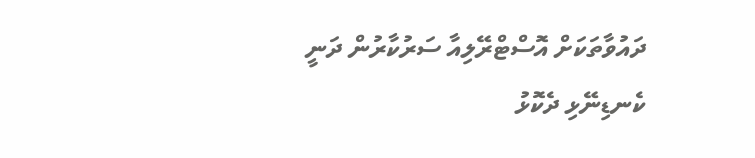ދައުވާތަކަށް އޮސްޓްރޭލިއާ ސަރުކާރުން ދަނީ ކެނޑިނޭޅި ދެކޮޅު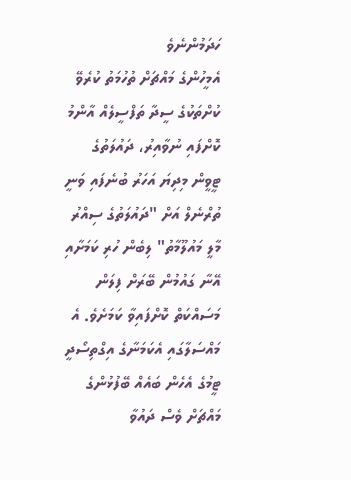ހަދަމުންނެވެ
އެމީހުންގެ މައްޗަށް ތުހުމަތު ކުރެވޭ ކުށްތަކުގެ ސީދާ ތަފްސީލެއް އާންމު ކޮށްފައި ނުވާއިރު، ދައުލަތުގެ ޓީވީން މިދިޔަ އަހަރު ބުނެފައި ވަނީ ތުރްނެލް އަށް "ދައުލަތުގެ ސިއްރު މާލީ މައުލޫމާތު" ލިބެން ހުރި ކަމަށާއި އޭނާ ގައުމުން ބޭރަށް ފިލަން މަސައްކަތް ކޮށްފައިވާ ކަމަށެވެ. އެ މައްސަލާގައި އެކަމަނާގެ އިގްތިސޯދީ ޓީމުގެ އެހެން ބައެއް ބޭފުޅުންގެ މައްޗަށް ވެސް ދައުވާ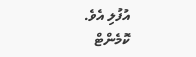އުފުލި އެވެ.
ކޮމެންޓް